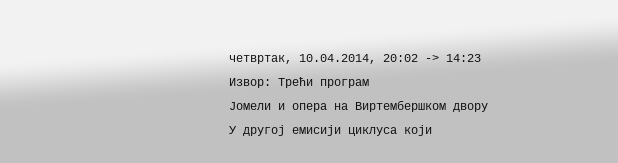четвртак, 10.04.2014, 20:02 -> 14:23
Извор: Трећи програм
Јомели и опера на Виртембершком двору
У другој емисији циклуса који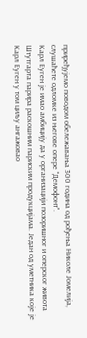приређујемо поводом обележавања 300 година од рођења Николе Јомелија, слушаћете одломке из његове опере "Демофонт".
Карл Еуген је имао амбицију да у организацији позоришног и оперског живота Штутгарта парира раскошним париским продукцијама. Један од уметника које је Карл Еуген у том циљу ангажовао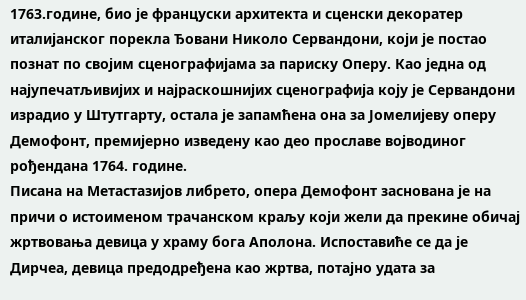1763.године, био је француски архитекта и сценски декоратер италијанског порекла Ђовани Николо Сервандони, који је постао познат по својим сценографијама за париску Оперу. Као једна од најупечатљивијих и најраскошнијих сценографија коју је Сервандони израдио у Штутгарту, остала је запамћена она за Јомелијеву оперу Демофонт, премијерно изведену као део прославе војводиног рођендана 1764. године.
Писана на Метастазијов либрето, опера Демофонт заснована је на причи о истоименом трачанском краљу који жели да прекине обичај жртвовања девица у храму бога Аполона. Испоставиће се да је Дирчеа, девица предодређена као жртва, потајно удата за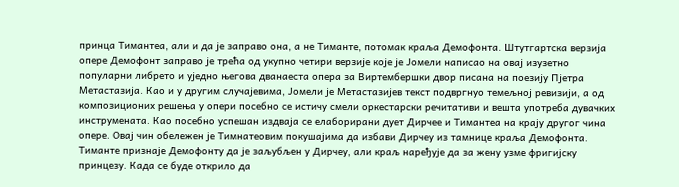принца Тимантеа, али и да је заправо она, а не Тиманте, потомак краља Демофонта. Штутгартска верзија опере Демофонт заправо је трећа од укупно четири верзије које је Јомели написао на овај изузетно популарни либрето и уједно његова дванаеста опера за Виртембершки двор писана на поезију Пјетра Метастазија. Као и у другим случајевима, Јомели је Метастазијев текст подвргнуо темељној ревизији, а од композиционих решења у опери посебно се истичу смели оркестарски речитативи и вешта употреба дувачких инструмената. Као посебно успешан издваја се елаборирани дует Дирчее и Тимантеа на крају другог чина опере. Овај чин обележен је Тимнатеовим покушајима да избави Дирчеу из тамнице краља Демофонта. Тиманте признаје Демофонту да је заљубљен у Дирчеу, али краљ наређује да за жену узме фригијску принцезу. Када се буде открило да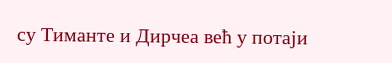су Тиманте и Дирчеа већ у потаји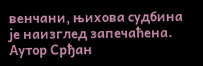венчани, њихова судбина је наизглед запечаћена.
Аутор Срђан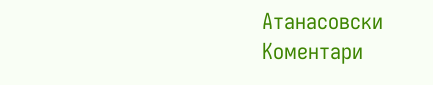Атанасовски
Коментари